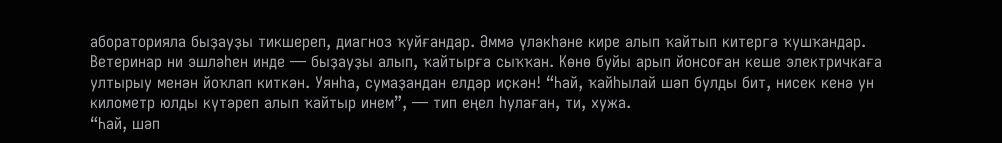абораторияла быҙауҙы тикшереп, диагноз ҡуйғандар. Әммә үләкһәне кире алып ҡайтып китергә ҡушҡандар. Ветеринар ни эшләһен инде — быҙауҙы алып, ҡайтырға сыҡҡан. Көнө буйы арып йонсоған кеше электричкаға ултырыу менән йоҡлап киткән. Уянһа, сумаҙандан елдәр иҫкән! “Һай, ҡайһылай шәп булды бит, нисек кенә ун километр юлды күтәреп алып ҡайтыр инем”, — тип еңел һулаған, ти, хужа.
“Һай, шәп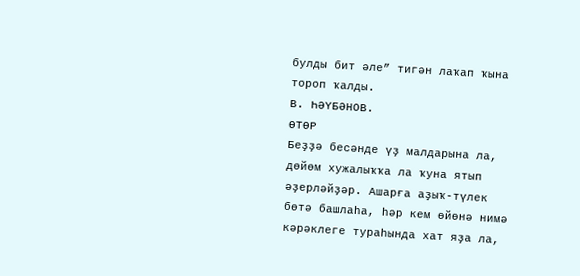булды бит әле” тигән лаҡап ҡына тороп ҡалды.
В. ҺӘҮБӘНОВ.
ӨТӨР
Беҙҙә бесәнде үҙ малдарына ла, дөйөм хужалыҡҡа ла ҡуна ятып әҙерләйҙәр. Ашарға аҙыҡ-түлек бөтә башлаһа, һәр кем өйөнә нимә кәрәклеге тураһында хат яҙа ла,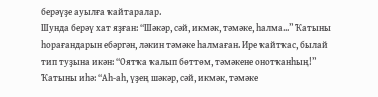берәүҙе ауылға ҡайтаралар.
Шунда берәү хат яҙған: “Шәкәр, сәй, икмәк, тәмәке, һалма...” Ҡатыны һорағандарын ебәргән, ләкин тәмәке һалмаған. Ире ҡайтҡас, былай тип туҙына икән: “Оятҡа ҡалып бөттөм, тәмәкене онотҡанһың!” Ҡатыны иһә: “Аһ-аһ, үҙең шәкәр, сәй, икмәк, тәмәке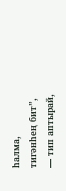һалма, тигәнһең бит”, — тип аптырай,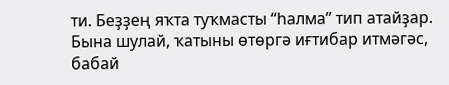ти. Беҙҙең яҡта туҡмасты “һалма” тип атайҙар.
Бына шулай, ҡатыны өтөргә иғтибар итмәгәс, бабай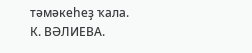тәмәкеһеҙ ҡала.
К. ВӘЛИЕВА.